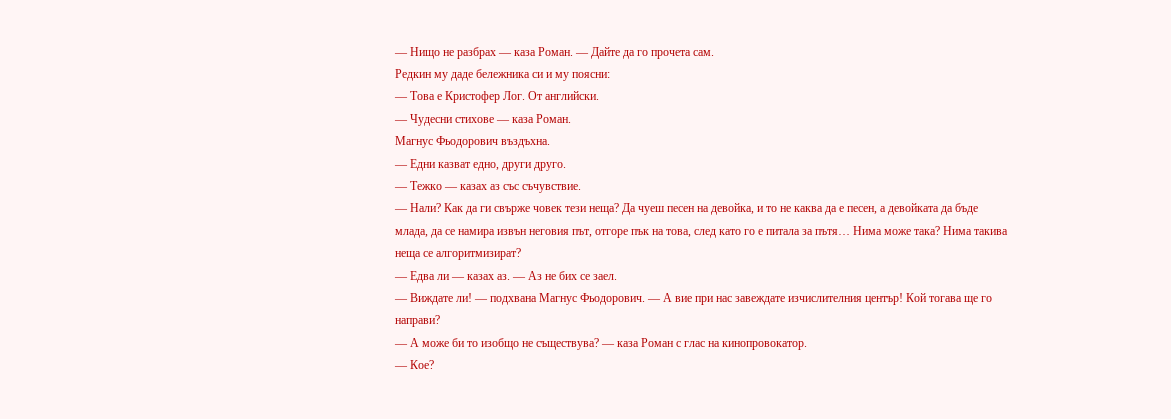— Нищо не разбрах — каза Роман. — Дайте да го прочета сам.
Редкин му даде бележника си и му поясни:
— Това е Кристофер Лог. От английски.
— Чудесни стихове — каза Роман.
Магнус Фьодорович въздъхна.
— Едни казват едно, други друго.
— Тежко — казах аз със съчувствие.
— Нали? Как да ги свърже човек тези неща? Да чуеш песен на девойка, и то не каква да е песен, а девойката да бъде млада, да се намира извън неговия път, отгоре пък на това, след като го е питала за пътя… Нима може така? Нима такива неща се алгоритмизират?
— Едва ли — казах аз. — Аз не бих се заел.
— Виждате ли! — подхвана Магнус Фьодорович. — А вие при нас завеждате изчислителния център! Кой тогава ще го направи?
— А може би то изобщо не съществува? — каза Роман с глас на кинопровокатор.
— Кое?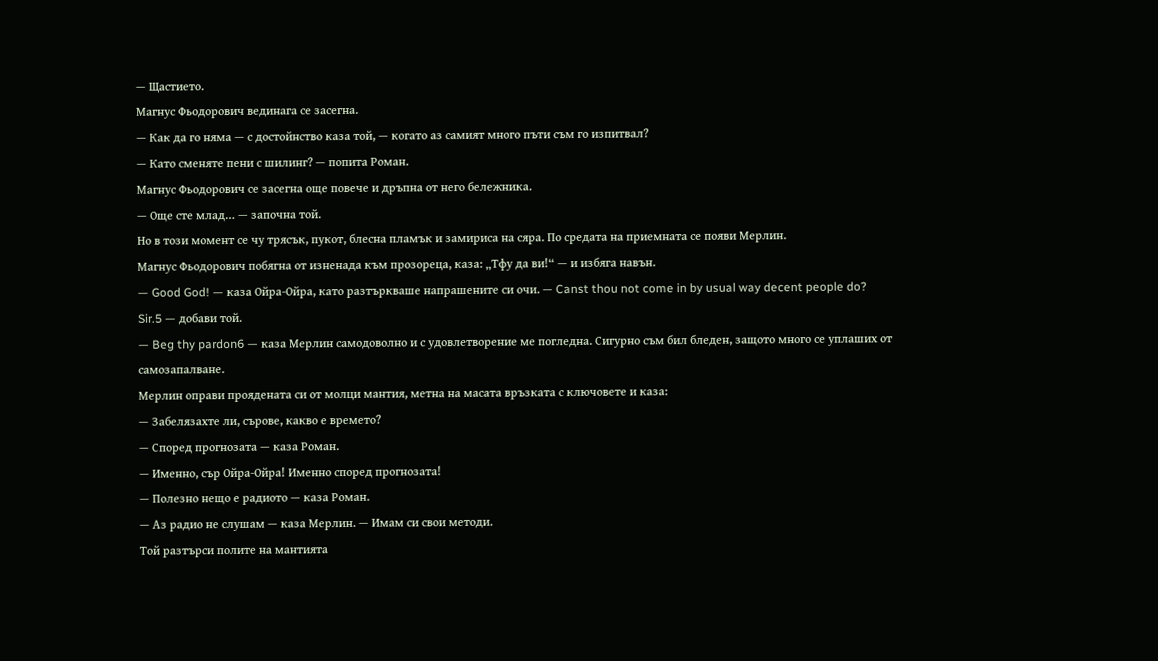— Щастието.
Магнус Фьодорович вединага се засегна.
— Как да го няма — с достойнство каза той, — когато аз самият много пъти съм го изпитвал?
— Като сменяте пени с шилинг? — попита Роман.
Магнус Фьодорович се засегна още повече и дръпна от него бележника.
— Още сте млад… — започна той.
Но в този момент се чу трясък, пукот, блесна пламък и замириса на сяра. По средата на приемната се появи Мерлин.
Магнус Фьодорович побягна от изненада към прозореца, каза: „Тфу да ви!“ — и избяга навън.
— Good God! — каза Ойра-Ойра, като разтъркваше напрашените си очи. — Canst thou not come in by usual way decent people do? Sir.5 — добави той.
— Beg thy pardon6 — каза Мерлин самодоволно и с удовлетворение ме погледна. Сигурно съм бил бледен, защото много се уплаших от самозапалване.
Мерлин оправи проядената си от молци мантия, метна на масата връзката с ключовете и каза:
— Забелязахте ли, сърове, какво е времето?
— Според прогнозата — каза Роман.
— Именно, сър Ойра-Ойра! Именно според прогнозата!
— Полезно нещо е радиото — каза Роман.
— Аз радио не слушам — каза Мерлин. — Имам си свои методи.
Той разтърси полите на мантията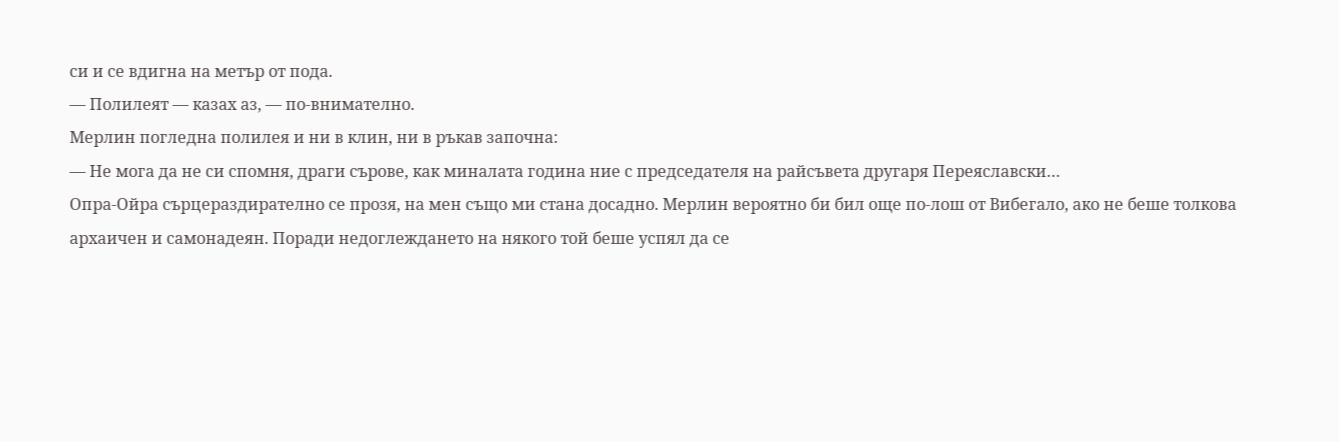си и се вдигна на метър от пода.
— Полилеят — казах аз, — по-внимателно.
Мерлин погледна полилея и ни в клин, ни в ръкав започна:
— Не мога да не си спомня, драги сърове, как миналата година ние с председателя на райсъвета другаря Переяславски…
Опра-Ойра сърцераздирателно се прозя, на мен също ми стана досадно. Мерлин вероятно би бил още по-лош от Вибегало, ако не беше толкова архаичен и самонадеян. Поради недоглеждането на някого той беше успял да се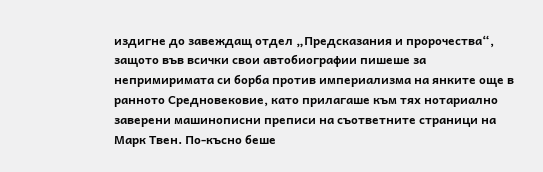издигне до завеждащ отдел „Предсказания и пророчества“, защото във всички свои автобиографии пишеше за непримиримата си борба против империализма на янките още в ранното Средновековие, като прилагаше към тях нотариално заверени машинописни преписи на съответните страници на Марк Твен. По-късно беше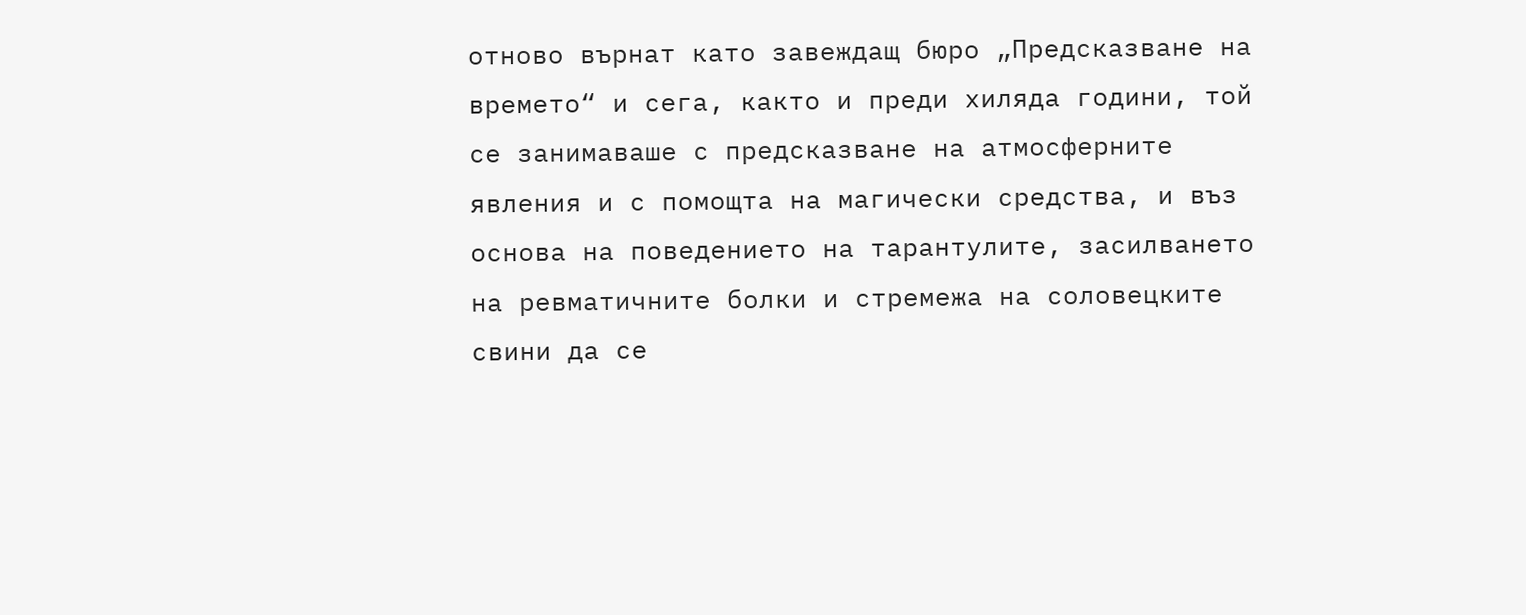отново върнат като завеждащ бюро „Предсказване на времето“ и сега, както и преди хиляда години, той се занимаваше с предсказване на атмосферните явления и с помощта на магически средства, и въз основа на поведението на тарантулите, засилването на ревматичните болки и стремежа на соловецките свини да се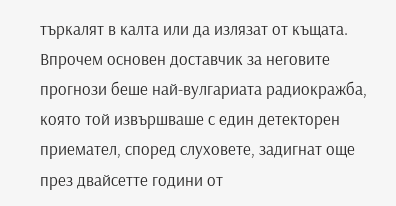търкалят в калта или да излязат от къщата. Впрочем основен доставчик за неговите прогнози беше най-вулгариата радиокражба, която той извършваше с един детекторен приемател, според слуховете, задигнат още през двайсетте години от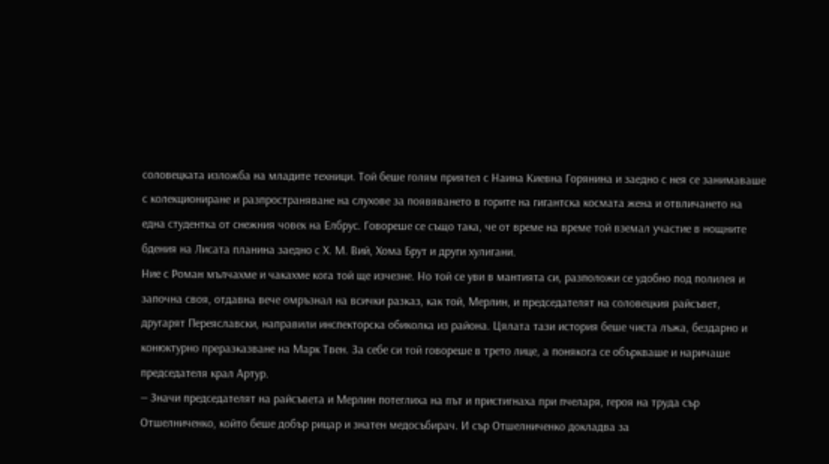соловецката изложба на младите техници. Той беше голям приятел с Наина Киевна Горянина и заедно с нея се занимаваше с колекциониране и разпространяване на слухове за появяването в горите на гигантска космата жена и отвличането на една студентка от снежния човек на Елбрус. Говореше се също така, че от време на време той вземал участие в нощните бдения на Лисата планина заедно с Х. М. Вий, Хома Брут и други хулигани.
Ние с Роман мълчахме и чакахме кога той ще изчезне. Но той се уви в мантията си, разположи се удобно под полилея и започна своя, отдавна вече омръзнал на всички разказ, как той, Мерлин, и председателят на соловецкия райсъвет, другарят Переяславски, направили инспекторска обиколка из района. Цялата тази история беше чиста лъжа, бездарно и конюктурно преразказване на Марк Твен. За себе си той говореше в трето лице, а понякога се объркваше и наричаше председателя крал Артур.
— Значи председателят на райсъвета и Мерлин потеглиха на път и пристигнаха при пчеларя, героя на труда сър Отшелниченко, който беше добър рицар и знатен медосъбирач. И сър Отшелниченко докладва за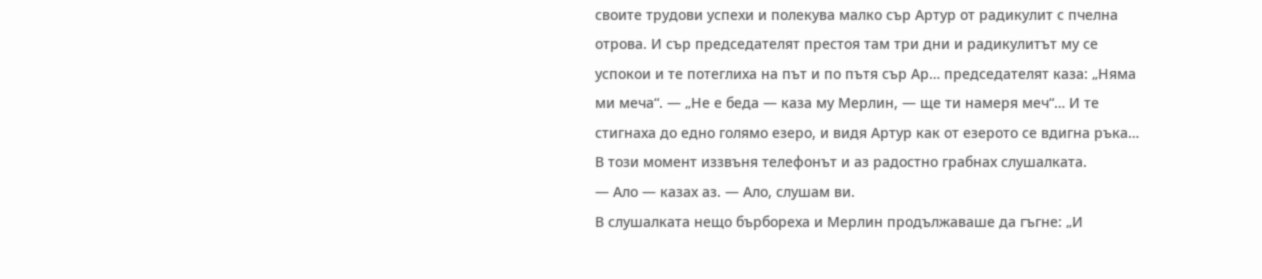своите трудови успехи и полекува малко сър Артур от радикулит с пчелна отрова. И сър председателят престоя там три дни и радикулитът му се успокои и те потеглиха на път и по пътя сър Ар… председателят каза: „Няма ми меча“. — „Не е беда — каза му Мерлин, — ще ти намеря меч“… И те стигнаха до едно голямо езеро, и видя Артур как от езерото се вдигна ръка…
В този момент иззвъня телефонът и аз радостно грабнах слушалката.
— Ало — казах аз. — Ало, слушам ви.
В слушалката нещо бърбореха и Мерлин продължаваше да гъгне: „И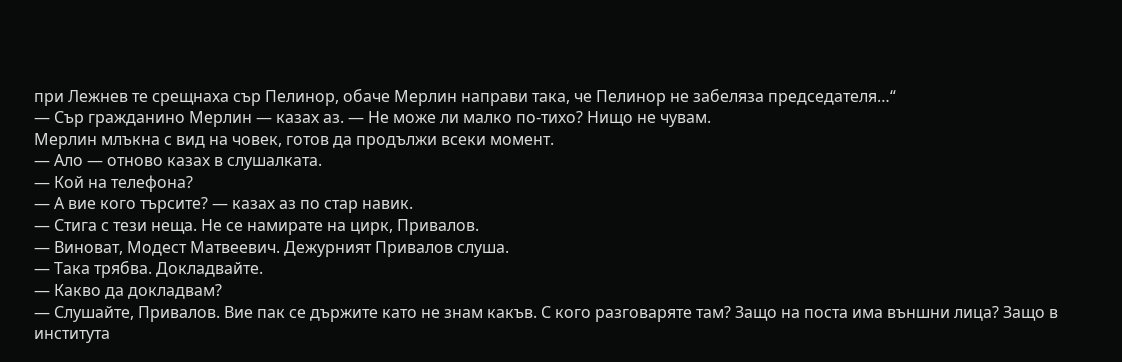при Лежнев те срещнаха сър Пелинор, обаче Мерлин направи така, че Пелинор не забеляза председателя…“
— Сър гражданино Мерлин — казах аз. — Не може ли малко по-тихо? Нищо не чувам.
Мерлин млъкна с вид на човек, готов да продължи всеки момент.
— Ало — отново казах в слушалката.
— Кой на телефона?
— А вие кого търсите? — казах аз по стар навик.
— Стига с тези неща. Не се намирате на цирк, Привалов.
— Виноват, Модест Матвеевич. Дежурният Привалов слуша.
— Така трябва. Докладвайте.
— Какво да докладвам?
— Слушайте, Привалов. Вие пак се държите като не знам какъв. С кого разговаряте там? Защо на поста има външни лица? Защо в института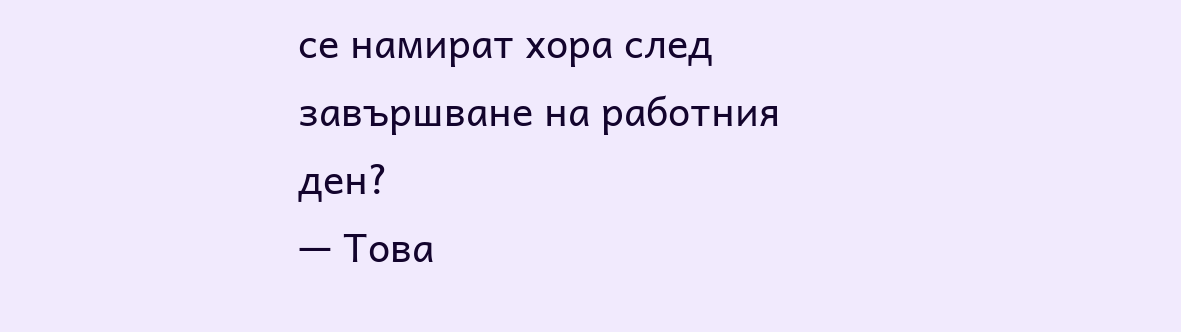се намират хора след завършване на работния ден?
— Това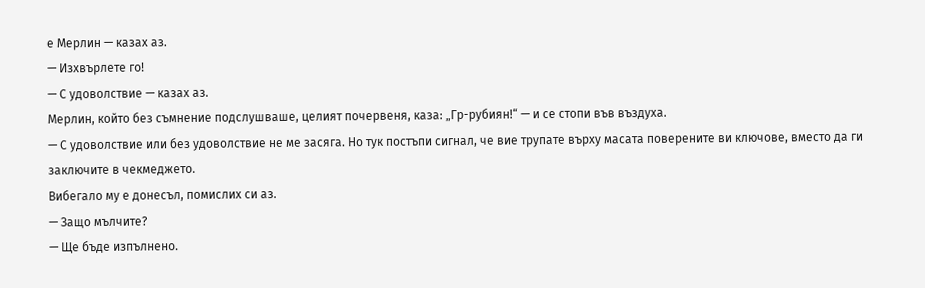е Мерлин — казах аз.
— Изхвърлете го!
— С удоволствие — казах аз.
Мерлин, който без съмнение подслушваше, целият почервеня, каза: „Гр-рубиян!“ — и се стопи във въздуха.
— С удоволствие или без удоволствие не ме засяга. Но тук постъпи сигнал, че вие трупате върху масата поверените ви ключове, вместо да ги заключите в чекмеджето.
Вибегало му е донесъл, помислих си аз.
— Защо мълчите?
— Ще бъде изпълнено.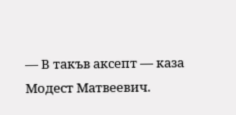— В такъв аксепт — каза Модест Матвеевич.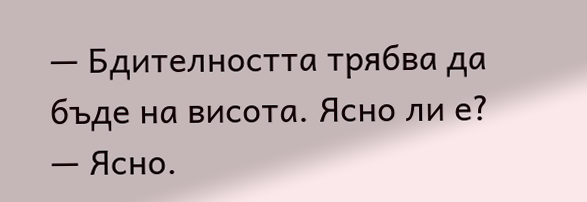— Бдителността трябва да бъде на висота. Ясно ли е?
— Ясно.